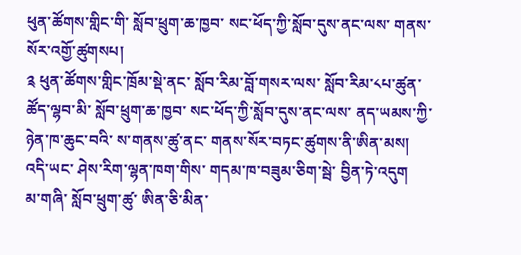ཕུན་ཚོགས་གླིང་གི་ སློབ་ཕྲུག་ཆ་ཁྱབ་ སང་ཕོད་ཀྱི་སློབ་དུས་ནང་ལས་ གནས་སོར་འགྱོ་ཚུགསཔ།
༉ ཕུན་ཚོགས་གླིང་ཁྲོམ་སྡེ་ནང་ སློབ་རིམ་བློ་གསར་ལས་ སློབ་རིམ་༨པ་ཚུན་ཚོད་ལྷབ་མི་ སློབ་ཕྲུག་ཆ་ཁྱབ་ སང་ཕོད་ཀྱི་སློབ་དུས་ནང་ལས་ ནད་ཡམས་ཀྱི་ཉེན་ཁ་ཆུང་བའི་ ས་གནས་ཚུ་ནང་ གནས་སོར་བཏང་ཚུགས་ནི་ཨིན་མས།
འདི་ཡང་ ཤེས་རིག་ལྷན་ཁག་གིས་ གདམ་ཁ་བཟུམ་ཅིག་སྦེ་ བྱིན་ཏེ་འདུག
མ་གཞི་ སློབ་ཕྲུག་ཚུ་ ཨིན་ཅི་མིན་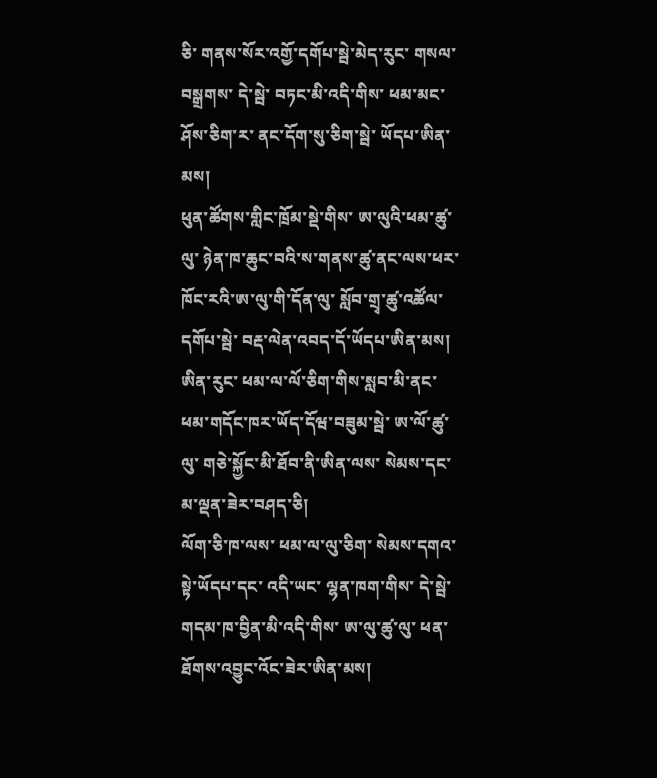ཅི་ གནས་སོར་འགྱོ་དགོཔ་སྦེ་མེད་རུང་ གསལ་བསྒྲགས་ དེ་སྦེ་ བཏང་མི་འདི་གིས་ ཕམ་མང་ཤོས་ཅིག་ར་ ནང་དོག་སུ་ཅིག་སྦེ་ ཡོདཔ་ཨིན་མས།
ཕུན་ཚོགས་གླིང་ཁྲོམ་སྡེ་གིས་ ཨ་ལུའི་ཕམ་ཚུ་ལུ་ ཉེན་ཁ་ཆུང་བའི་ས་གནས་ཚུ་ནང་ལས་ཕར་ ཁོང་རའི་ཨ་ལུ་གི་དོན་ལུ་ སློབ་གྲྭ་ཚུ་འཚོལ་དགོཔ་སྦེ་ བརྡ་ལེན་འབད་དོ་ཡོདཔ་ཨིན་མས།
ཨིན་རུང་ ཕམ་ལ་ལོ་ཅིག་གིས་སླབ་མི་ནང་ ཕམ་གདོང་ཁར་ཡོད་དོཝ་བཟུམ་སྦེ་ ཨ་ལོ་ཚུ་ལུ་ གཅེ་སྐྱོང་མི་ཐོབ་ནི་ཨིན་ལས་ སེམས་དང་མ་ལྡན་ཟེར་བཤད་ཅི།
ལོག་ཅི་ཁ་ལས་ ཕམ་ལ་ལུ་ཅིག་ སེམས་དགའ་སྟེ་ཡོདཔ་དང་ འདི་ཡང་ ལྷན་ཁག་གིས་ དེ་སྦེ་ གདམ་ཁ་བྱིན་མི་འདི་གིས་ ཨ་ལུ་ཚུ་ལུ་ ཕན་ཐོགས་འབྱུང་འོང་ཟེར་ཨིན་མས།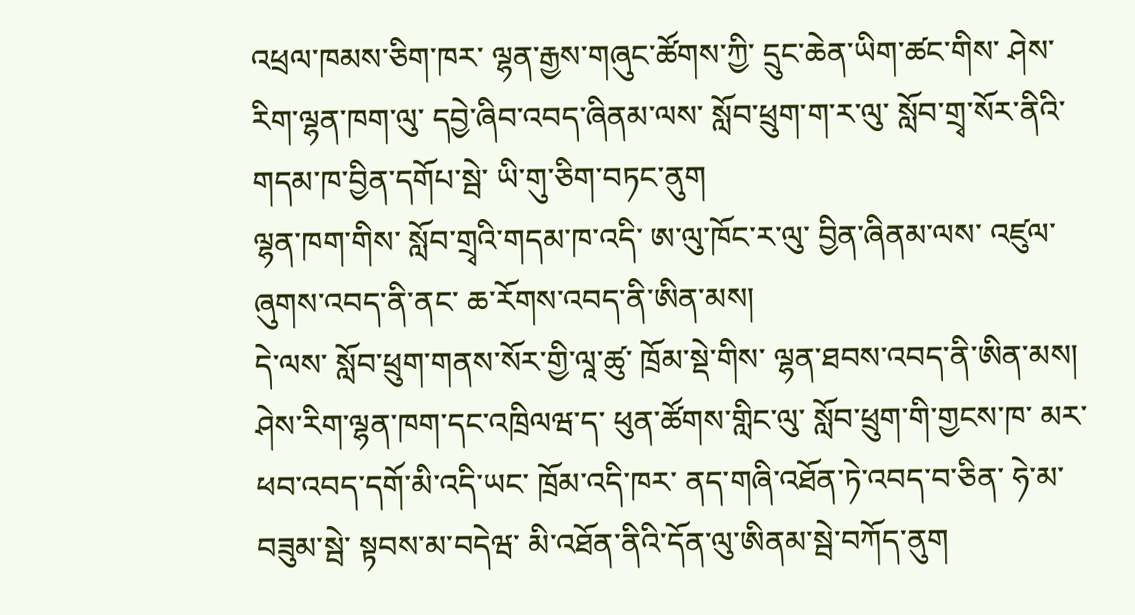འཕྲལ་ཁམས་ཅིག་ཁར་ ལྷན་རྒྱས་གཞུང་ཚོགས་ཀྱི་ དྲུང་ཆེན་ཡིག་ཚང་གིས་ ཤེས་རིག་ལྷན་ཁག་ལུ་ དབྱེ་ཞིབ་འབད་ཞིནམ་ལས་ སློབ་ཕྲུག་ག་ར་ལུ་ སློབ་གྲྭ་སོར་ནིའི་གདམ་ཁ་བྱིན་དགོཔ་སྦེ་ ཡི་གུ་ཅིག་བཏང་ནུག
ལྷན་ཁག་གིས་ སློབ་གྲྭའི་གདམ་ཁ་འདི་ ཨ་ལུ་ཁོང་ར་ལུ་ བྱིན་ཞིནམ་ལས་ འཛུལ་ཞུགས་འབད་ནི་ནང་ ཆ་རོགས་འབད་ནི་ཨིན་མས།
དེ་ལས་ སློབ་ཕྲུག་གནས་སོར་གྱི་ལཱ་ཚུ་ ཁྲོམ་སྡེ་གིས་ ལྷན་ཐབས་འབད་ནི་ཨིན་མས།
ཤེས་རིག་ལྷན་ཁག་དང་འཁྲིལཝ་ད་ ཕུན་ཚོགས་གླིང་ལུ་ སློབ་ཕྲུག་གི་གྱངས་ཁ་ མར་ཕབ་འབད་དགོ་མི་འདི་ཡང་ ཁྲོམ་འདི་ཁར་ ནད་གཞི་འཐོན་ཏེ་འབད་བ་ཅིན་ ཧེ་མ་བཟུམ་སྦེ་ སྟབས་མ་བདེཝ་ མི་འཐོན་ནིའི་དོན་ལུ་ཨིནམ་སྦེ་བཀོད་ནུག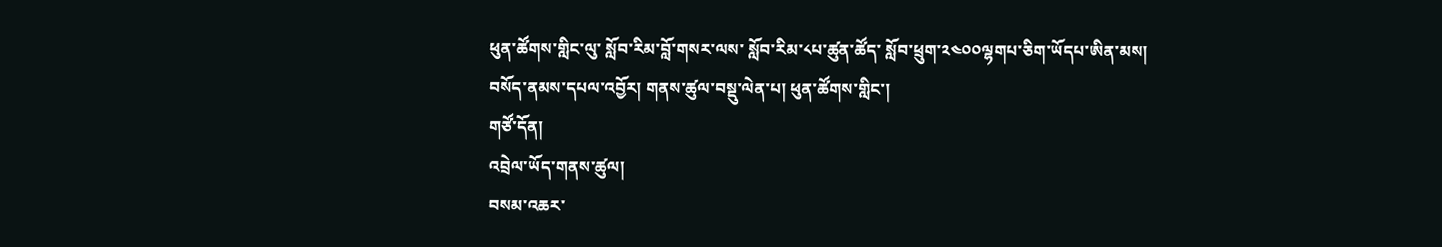ཕུན་ཚོགས་གླིང་ལུ་ སློབ་རིམ་བློ་གསར་ལས་ སློབ་རིམ་༨པ་ཚུན་ཚོད་ སློབ་ཕྲུག་༢༤༠༠ལྷགཔ་ཅིག་ཡོདཔ་ཨིན་མས།
བསོད་ནམས་དཔལ་འབྱོར། གནས་ཚུལ་བསྡུ་ལེན་པ། ཕུན་ཚོགས་གླིང་།
གཙོ་དོན།
འབྲེལ་ཡོད་གནས་ཚུལ།
བསམ་འཆར་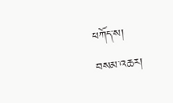ཕཀོད་ས།
བསམ་འཆར།